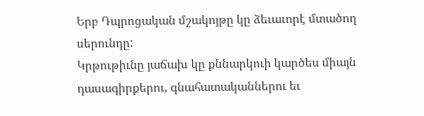Երբ Դպրոցական մշակոյթը կը ձեւաւորէ մտածող սերունդը:
Կրթութիւնը յաճախ կը քննարկուի կարծես միայն դասագիրքերու, գնահատականներու եւ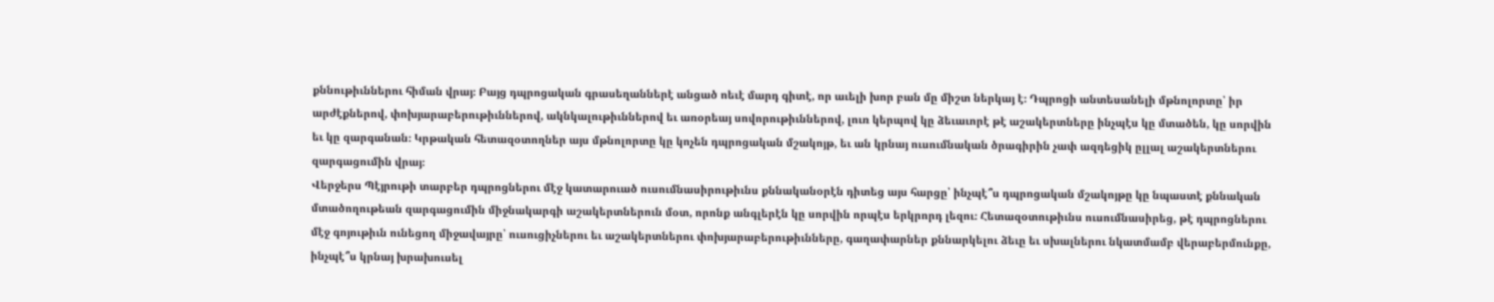քննութիւններու հիման վրայ։ Բայց դպրոցական գրասեղաններէ անցած ոեւէ մարդ գիտէ, որ աւելի խոր բան մը միշտ ներկայ է։ Դպրոցի անտեսանելի մթնոլորտը՝ իր արժէքներով, փոխյարաբերութիւններով, ակնկալութիւններով եւ առօրեայ սովորութիւններով, լուռ կերպով կը ձեւաւորէ թէ աշակերտները ինչպէս կը մտածեն, կը սորվին եւ կը զարգանան։ Կրթական հետազօտողներ այս մթնոլորտը կը կոչեն դպրոցական մշակոյթ, եւ ան կրնայ ուսումնական ծրագիրին չափ ազդեցիկ ըլլալ աշակերտներու զարգացումին վրայ։
Վերջերս Պէյրութի տարբեր դպրոցներու մէջ կատարուած ուսումնասիրութիւնս քննականօրէն դիտեց այս հարցը՝ ինչպէ՞ս դպրոցական մշակոյթը կը նպաստէ քննական մտածողութեան զարգացումին միջնակարգի աշակերտներուն մօտ, որոնք անգլերէն կը սորվին որպէս երկրորդ լեզու։ Հետազօտութիւնս ուսումնասիրեց, թէ դպրոցներու մէջ գոյութիւն ունեցող միջավայրը՝ ուսուցիչներու եւ աշակերտներու փոխյարաբերութիւնները, գաղափարներ քննարկելու ձեւը եւ սխալներու նկատմամբ վերաբերմունքը, ինչպէ՞ս կրնայ խրախուսել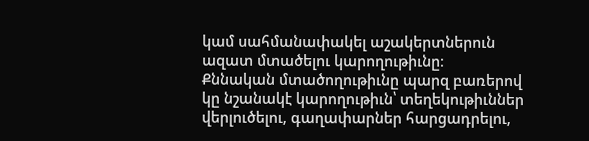կամ սահմանափակել աշակերտներուն ազատ մտածելու կարողութիւնը։
Քննական մտածողութիւնը պարզ բառերով կը նշանակէ կարողութիւն՝ տեղեկութիւններ վերլուծելու, գաղափարներ հարցադրելու,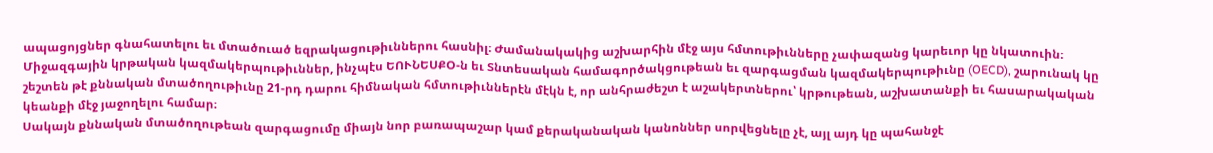ապացոյցներ գնահատելու եւ մտածուած եզրակացութիւններու հասնիլ։ Ժամանակակից աշխարհին մէջ այս հմտութիւնները չափազանց կարեւոր կը նկատուին։ Միջազգային կրթական կազմակերպութիւններ, ինչպէս ԵՈՒՆԵՍՔՕ-ն եւ Տնտեսական համագործակցութեան եւ զարգացման կազմակերպութիւնը (OECD), շարունակ կը շեշտեն թէ քննական մտածողութիւնը 21-րդ դարու հիմնական հմտութիւններէն մէկն է, որ անհրաժեշտ է աշակերտներու՝ կրթութեան, աշխատանքի եւ հասարակական կեանքի մէջ յաջողելու համար։
Սակայն քննական մտածողութեան զարգացումը միայն նոր բառապաշար կամ քերականական կանոններ սորվեցնելը չէ, այլ այդ կը պահանջէ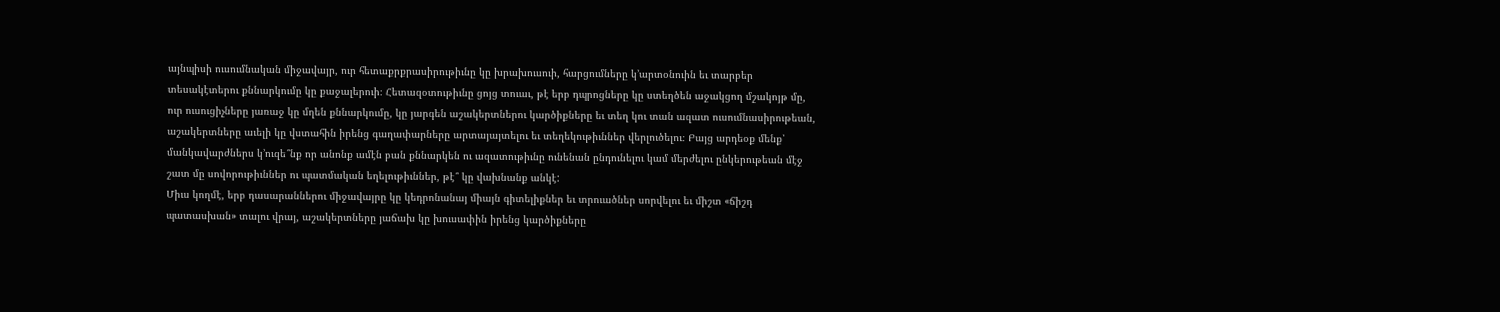այնպիսի ուսումնական միջավայր, ուր հետաքրքրասիրութիւնը կը խրախուսուի, հարցումները կ’արտօնուին եւ տարբեր տեսակէտերու քննարկումը կը քաջալերուի։ Հետազօտութիւնը ցոյց տուաւ, թէ երբ դպրոցները կը ստեղծեն աջակցող մշակոյթ մը, ուր ուսուցիչները յառաջ կը մղեն քննարկումը, կը յարգեն աշակերտներու կարծիքները եւ տեղ կու տան ազատ ուսումնասիրութեան, աշակերտները աւելի կը վստահին իրենց գաղափարները արտայայտելու եւ տեղեկութիւններ վերլուծելու։ Բայց արդեօք մենք՝ մանկավարժներս կ’ուզե՞նք որ անոնք ամէն բան քննարկեն ու ազատութիւնը ունենան ընդունելու կամ մերժելու ընկերութեան մէջ շատ մը սովորութիւններ ու պատմական եղելութիւններ, թէ՞ կը վախնանք անկէ:
Միւս կողմէ, երբ դասարաններու միջավայրը կը կեդրոնանայ միայն գիտելիքներ եւ տրուածներ սորվելու եւ միշտ «ճիշդ պատասխան» տալու վրայ, աշակերտները յաճախ կը խուսափին իրենց կարծիքները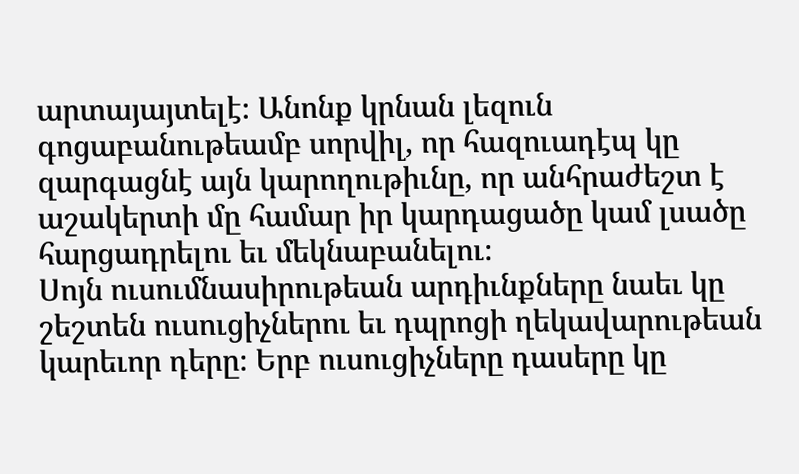արտայայտելէ։ Անոնք կրնան լեզուն գոցաբանութեամբ սորվիլ, որ հազուադէպ կը զարգացնէ այն կարողութիւնը, որ անհրաժեշտ է աշակերտի մը համար իր կարդացածը կամ լսածը հարցադրելու եւ մեկնաբանելու։
Սոյն ուսումնասիրութեան արդիւնքները նաեւ կը շեշտեն ուսուցիչներու եւ դպրոցի ղեկավարութեան կարեւոր դերը։ Երբ ուսուցիչները դասերը կը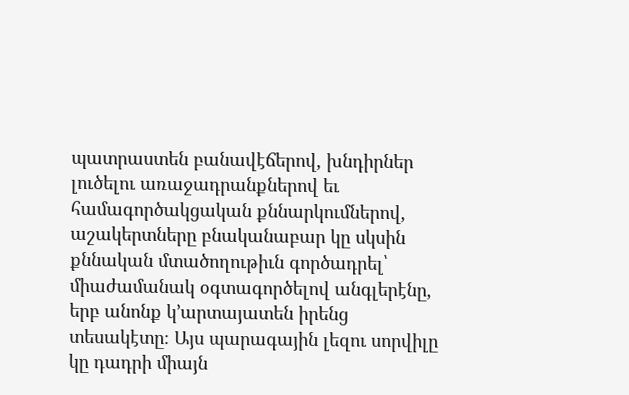պատրաստեն բանավէճերով, խնդիրներ լուծելու առաջադրանքներով եւ համագործակցական քննարկումներով, աշակերտները բնականաբար կը սկսին քննական մտածողութիւն գործադրել՝ միաժամանակ օգտագործելով անգլերէնը, երբ անոնք կ’արտայատեն իրենց տեսակէտը։ Այս պարագային լեզու սորվիլը կը դադրի միայն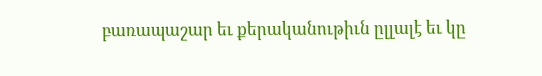բառապաշար եւ քերականութիւն ըլլալէ եւ կը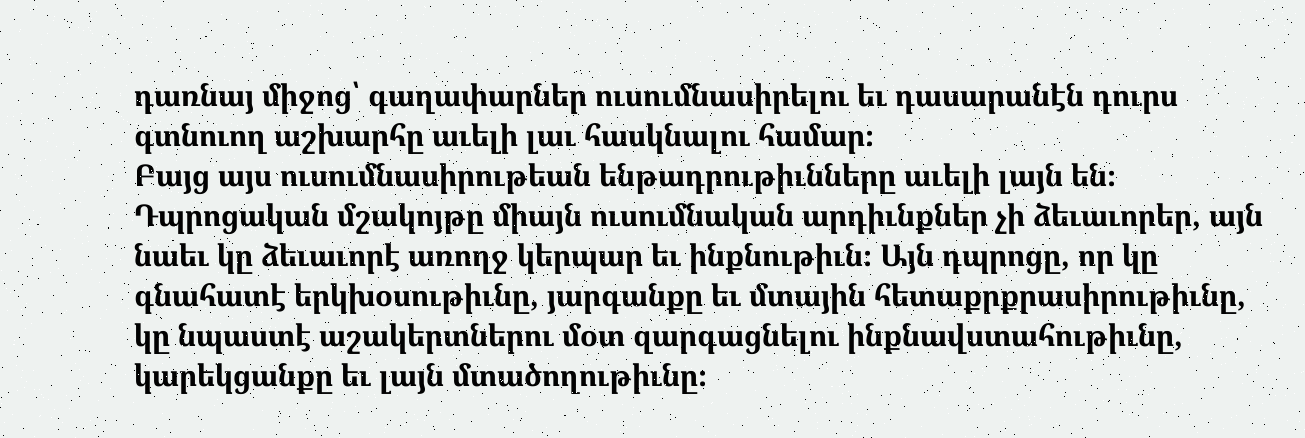դառնայ միջոց՝ գաղափարներ ուսումնասիրելու եւ դասարանէն դուրս գտնուող աշխարհը աւելի լաւ հասկնալու համար։
Բայց այս ուսումնասիրութեան ենթադրութիւնները աւելի լայն են։ Դպրոցական մշակոյթը միայն ուսումնական արդիւնքներ չի ձեւաւորեր, այն նաեւ կը ձեւաւորէ առողջ կերպար եւ ինքնութիւն։ Այն դպրոցը, որ կը գնահատէ երկխօսութիւնը, յարգանքը եւ մտային հետաքրքրասիրութիւնը, կը նպաստէ աշակերտներու մօտ զարգացնելու ինքնավստահութիւնը, կարեկցանքը եւ լայն մտածողութիւնը։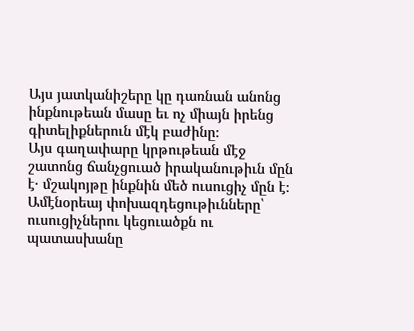Այս յատկանիշերը կը դառնան անոնց ինքնութեան մասը եւ ոչ միայն իրենց գիտելիքներուն մէկ բաժինը։
Այս գաղափարը կրթութեան մէջ շատոնց ճանչցուած իրականութիւն մըն է․ մշակոյթը ինքնին մեծ ուսուցիչ մըն է։ Ամէնօրեայ փոխազդեցութիւնները՝ ուսուցիչներու կեցուածքն ու պատասխանը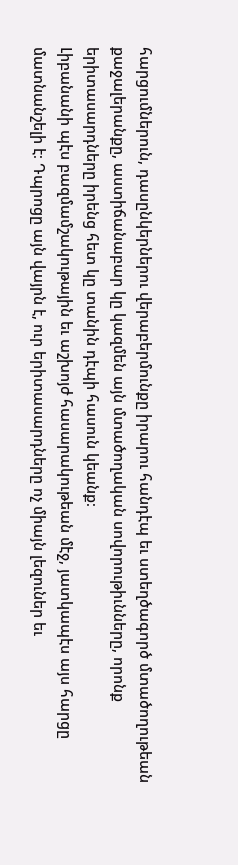հարցումներուն, դասընկերներու վերաբերմունքը իրարու հանդէպ եւ ստեղծագործ մտածողութեան քաջալերանքը, աստիճանաբար կը կազմեն այն մտածողական սովորութիւնները, որոնք երիտասարդները իրենց հետ կը տանին դէպի հասուն կեանք։
Լիբանանի պէս բազմամշակութային եւ աշխոյժ հասարակութեան մէջ, յատկապէս այս հարցը մատնանշելի է։ Դպրոցը այն վայրն է, ուր երիտասարդները ոչ միայն լեզուներ եւ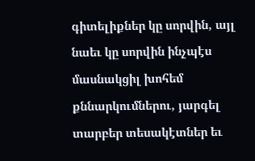գիտելիքներ կը սորվին, այլ նաեւ կը սորվին ինչպէս մասնակցիլ խոհեմ քննարկումներու, յարգել տարբեր տեսակէտներ եւ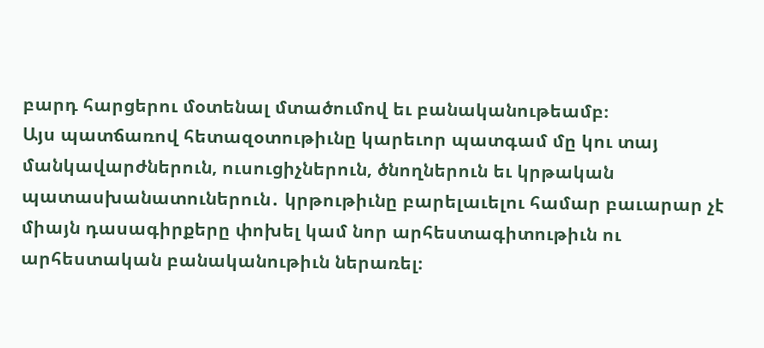բարդ հարցերու մօտենալ մտածումով եւ բանականութեամբ։
Այս պատճառով հետազօտութիւնը կարեւոր պատգամ մը կու տայ մանկավարժներուն, ուսուցիչներուն, ծնողներուն եւ կրթական պատասխանատուներուն․ կրթութիւնը բարելաւելու համար բաւարար չէ միայն դասագիրքերը փոխել կամ նոր արհեստագիտութիւն ու արհեստական բանականութիւն ներառել։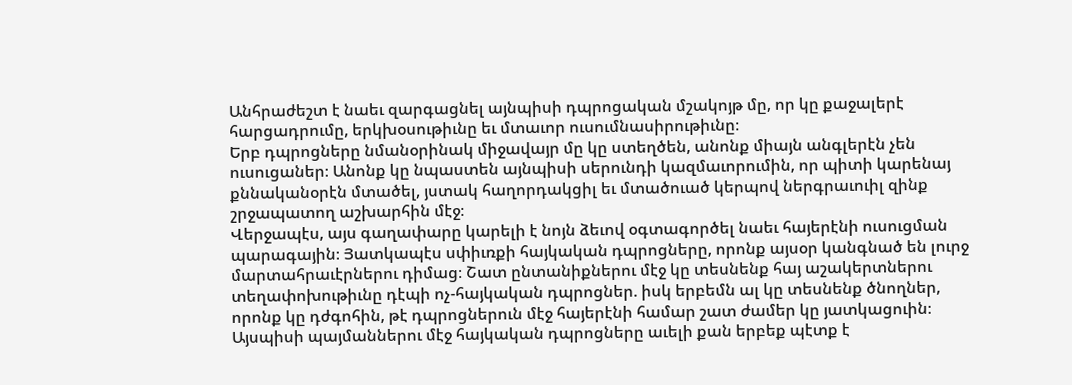Անհրաժեշտ է նաեւ զարգացնել այնպիսի դպրոցական մշակոյթ մը, որ կը քաջալերէ հարցադրումը, երկխօսութիւնը եւ մտաւոր ուսումնասիրութիւնը։
Երբ դպրոցները նմանօրինակ միջավայր մը կը ստեղծեն, անոնք միայն անգլերէն չեն ուսուցաներ։ Անոնք կը նպաստեն այնպիսի սերունդի կազմաւորումին, որ պիտի կարենայ քննականօրէն մտածել, յստակ հաղորդակցիլ եւ մտածուած կերպով ներգրաւուիլ զինք շրջապատող աշխարհին մէջ։
Վերջապէս, այս գաղափարը կարելի է նոյն ձեւով օգտագործել նաեւ հայերէնի ուսուցման պարագային։ Յատկապէս սփիւռքի հայկական դպրոցները, որոնք այսօր կանգնած են լուրջ մարտահրաւէրներու դիմաց։ Շատ ընտանիքներու մէջ կը տեսնենք հայ աշակերտներու տեղափոխութիւնը դէպի ոչ-հայկական դպրոցներ. իսկ երբեմն ալ կը տեսնենք ծնողներ, որոնք կը դժգոհին, թէ դպրոցներուն մէջ հայերէնի համար շատ ժամեր կը յատկացուին։ Այսպիսի պայմաններու մէջ հայկական դպրոցները աւելի քան երբեք պէտք է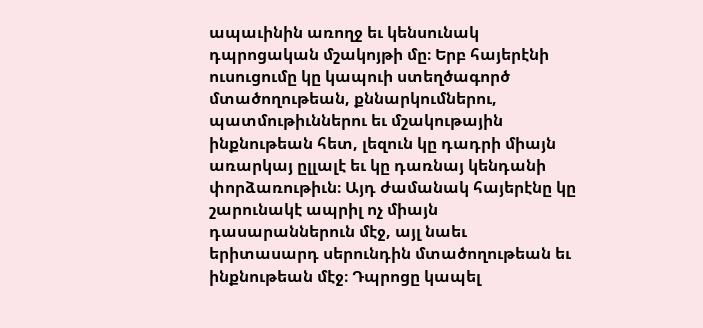ապաւինին առողջ եւ կենսունակ դպրոցական մշակոյթի մը։ Երբ հայերէնի ուսուցումը կը կապուի ստեղծագործ մտածողութեան, քննարկումներու, պատմութիւններու եւ մշակութային ինքնութեան հետ, լեզուն կը դադրի միայն առարկայ ըլլալէ եւ կը դառնայ կենդանի փորձառութիւն։ Այդ ժամանակ հայերէնը կը շարունակէ ապրիլ ոչ միայն դասարաններուն մէջ, այլ նաեւ երիտասարդ սերունդին մտածողութեան եւ ինքնութեան մէջ։ Դպրոցը կապել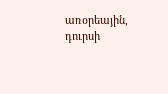առօրեային, դուրսի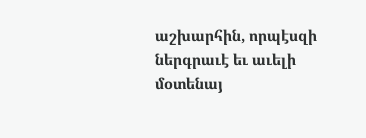աշխարհին, որպէսզի ներգրաւէ եւ աւելի մօտենայ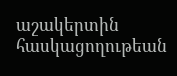աշակերտին հասկացողութեան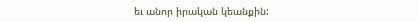եւ անոր իրական կեանքին: